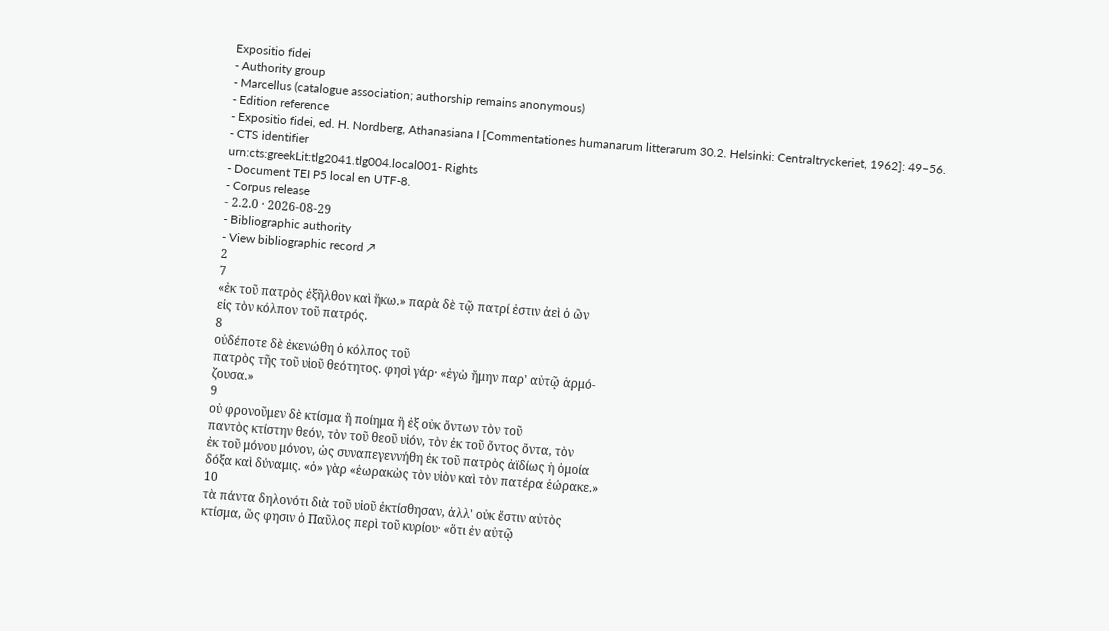Expositio fidei
- Authority group
- Marcellus (catalogue association; authorship remains anonymous)
- Edition reference
- Expositio fidei, ed. H. Nordberg, Athanasiana I [Commentationes humanarum litterarum 30.2. Helsinki: Centraltryckeriet, 1962]: 49–56.
- CTS identifier
urn:cts:greekLit:tlg2041.tlg004.local001- Rights
- Document TEI P5 local en UTF-8.
- Corpus release
- 2.2.0 · 2026-08-29
- Bibliographic authority
- View bibliographic record ↗
2
7
«ἐκ τοῦ πατρὸς ἐξῆλθον καὶ ἥκω.» παρὰ δὲ τῷ πατρί ἐστιν ἀεὶ ὁ ὢν
εἰς τὸν κόλπον τοῦ πατρός.
8
οὐδέποτε δὲ ἐκενώθη ὁ κόλπος τοῦ
πατρὸς τῆς τοῦ υἱοῦ θεότητος. φησὶ γάρ· «ἐγὼ ἤμην παρ' αὐτῷ ἁρμό-
ζουσα.»
9
οὐ φρονοῦμεν δὲ κτίσμα ἢ ποίημα ἢ ἐξ οὐκ ὄντων τὸν τοῦ
παντὸς κτίστην θεόν, τὸν τοῦ θεοῦ υἱόν, τὸν ἐκ τοῦ ὄντος ὄντα, τὸν
ἐκ τοῦ μόνου μόνον, ὡς συναπεγεννήθη ἐκ τοῦ πατρὸς ἀϊδίως ἡ ὁμοία
δόξα καὶ δύναμις. «ὁ» γὰρ «ἑωρακὼς τὸν υἱὸν καὶ τὸν πατέρα ἑώρακε.»
10
τὰ πάντα δηλονότι διὰ τοῦ υἱοῦ ἐκτίσθησαν, ἀλλ' οὐκ ἔστιν αὐτὸς
κτίσμα, ὥς φησιν ὁ Παῦλος περὶ τοῦ κυρίου· «ὅτι ἐν αὐτῷ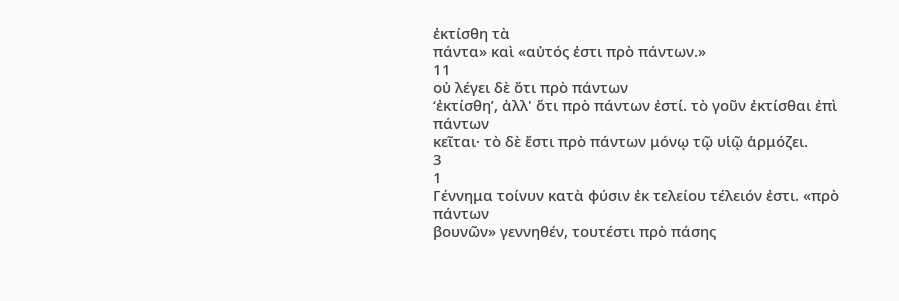ἐκτίσθη τὰ
πάντα» καὶ «αὐτός ἐστι πρὸ πάντων.»
11
οὐ λέγει δὲ ὅτι πρὸ πάντων
‘ἐκτίσθη’, ἀλλ' ὅτι πρὸ πάντων ἐστί. τὸ γοῦν ἐκτίσθαι ἐπὶ πάντων
κεῖται· τὸ δὲ ἔστι πρὸ πάντων μόνῳ τῷ υἱῷ ἁρμόζει.
3
1
Γέννημα τοίνυν κατὰ φύσιν ἐκ τελείου τέλειόν ἐστι. «πρὸ πάντων
βουνῶν» γεννηθέν, τουτέστι πρὸ πάσης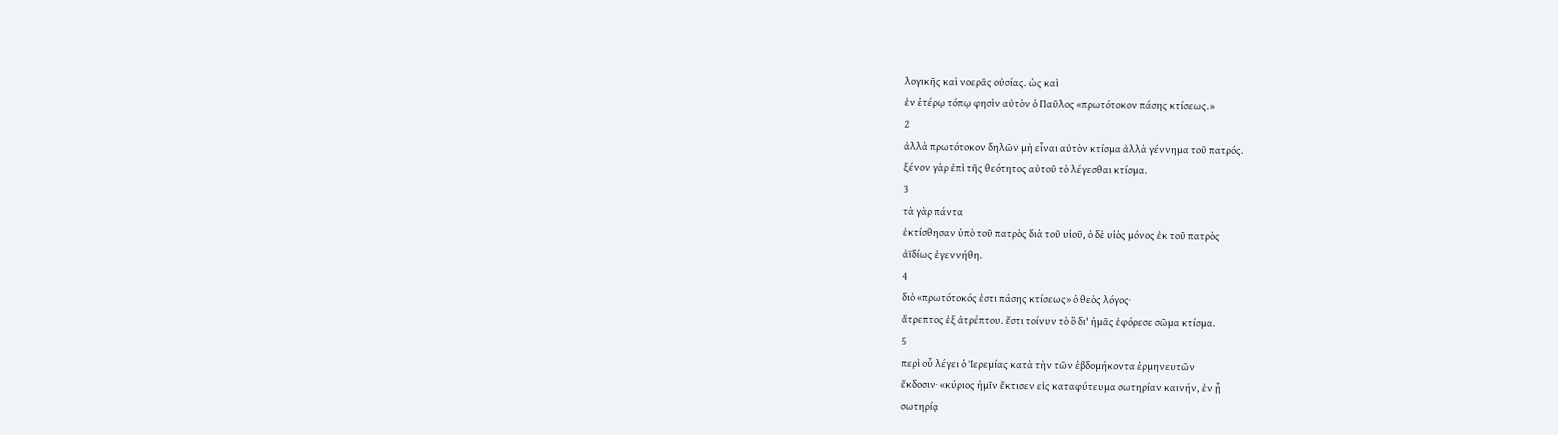λογικῆς καὶ νοερᾶς οὐσίας. ὡς καὶ
ἐν ἑτέρῳ τόπῳ φησὶν αὐτὸν ὁ Παῦλος «πρωτότοκον πάσης κτίσεως.»
2
ἀλλὰ πρωτότοκον δηλῶν μὴ εἶναι αὐτὸν κτίσμα ἀλλὰ γέννημα τοῦ πατρός.
ξένον γὰρ ἐπὶ τῆς θεότητος αὐτοῦ τὸ λέγεσθαι κτίσμα.
3
τὰ γὰρ πάντα
ἐκτίσθησαν ὑπὸ τοῦ πατρὸς διὰ τοῦ υἱοῦ, ὁ δὲ υἱὸς μόνος ἐκ τοῦ πατρὸς
ἀϊδίως ἐγεννήθη.
4
διὸ «πρωτότοκός ἐστι πάσης κτίσεως» ὁ θεὸς λόγος·
ἄτρεπτος ἐξ ἀτρέπτου. ἔστι τοίνυν τὸ ὃ δι' ἡμᾶς ἐφόρεσε σῶμα κτίσμα.
5
περὶ οὗ λέγει ὁ Ἰερεμίας κατὰ τὴν τῶν ἑβδομήκοντα ἑρμηνευτῶν
ἔκδοσιν· «κύριος ἡμῖν ἔκτισεν εἰς καταφύτευμα σωτηρίαν καινήν, ἐν ᾗ
σωτηρίᾳ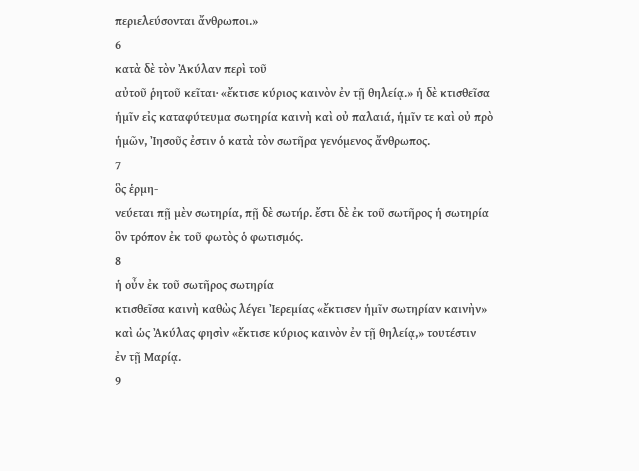περιελεύσονται ἄνθρωποι.»
6
κατὰ δὲ τὸν Ἀκύλαν περὶ τοῦ
αὐτοῦ ῥητοῦ κεῖται· «ἔκτισε κύριος καινὸν ἐν τῇ θηλείᾳ.» ἡ δὲ κτισθεῖσα
ἡμῖν εἰς καταφύτευμα σωτηρία καινὴ καὶ οὐ παλαιά, ἡμῖν τε καὶ οὐ πρὸ
ἡμῶν, Ἰησοῦς ἐστιν ὁ κατὰ τὸν σωτῆρα γενόμενος ἄνθρωπος.
7
ὃς ἑρμη-
νεύεται πῇ μὲν σωτηρία, πῇ δὲ σωτήρ. ἔστι δὲ ἐκ τοῦ σωτῆρος ἡ σωτηρία
ὃν τρόπον ἐκ τοῦ φωτὸς ὁ φωτισμός.
8
ἡ οὖν ἐκ τοῦ σωτῆρος σωτηρία
κτισθεῖσα καινὴ καθὼς λέγει Ἰερεμίας «ἔκτισεν ἡμῖν σωτηρίαν καινὴν»
καὶ ὡς Ἀκύλας φησὶν «ἔκτισε κύριος καινὸν ἐν τῇ θηλείᾳ,» τουτέστιν
ἐν τῇ Μαρίᾳ.
9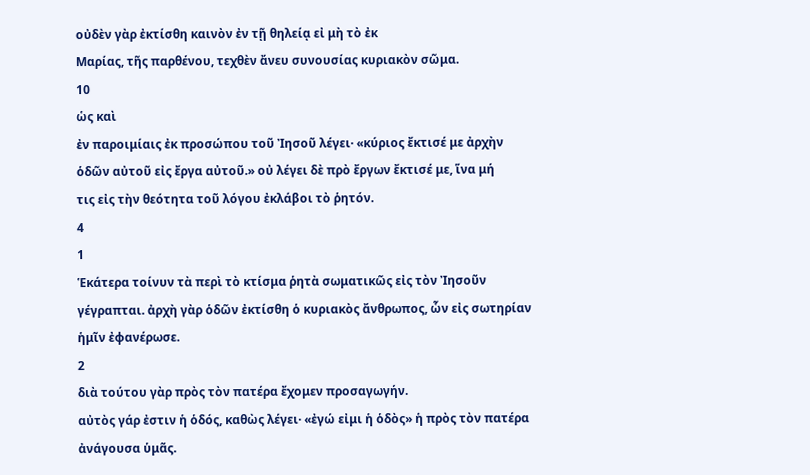οὐδὲν γὰρ ἐκτίσθη καινὸν ἐν τῇ θηλείᾳ εἰ μὴ τὸ ἐκ
Μαρίας, τῆς παρθένου, τεχθὲν ἄνευ συνουσίας κυριακὸν σῶμα.
10
ὡς καὶ
ἐν παροιμίαις ἐκ προσώπου τοῦ Ἰησοῦ λέγει· «κύριος ἔκτισέ με ἀρχὴν
ὁδῶν αὐτοῦ εἰς ἔργα αὐτοῦ.» οὐ λέγει δὲ πρὸ ἔργων ἔκτισέ με, ἵνα μή
τις εἰς τὴν θεότητα τοῦ λόγου ἐκλάβοι τὸ ῥητόν.
4
1
Ἑκάτερα τοίνυν τὰ περὶ τὸ κτίσμα ῥητὰ σωματικῶς εἰς τὸν Ἰησοῦν
γέγραπται. ἀρχὴ γὰρ ὁδῶν ἐκτίσθη ὁ κυριακὸς ἄνθρωπος, ὧν εἰς σωτηρίαν
ἡμῖν ἐφανέρωσε.
2
διὰ τούτου γὰρ πρὸς τὸν πατέρα ἔχομεν προσαγωγήν.
αὐτὸς γάρ ἐστιν ἡ ὁδός, καθὼς λέγει· «ἐγώ εἰμι ἡ ὁδὸς» ἡ πρὸς τὸν πατέρα
ἀνάγουσα ὑμᾶς.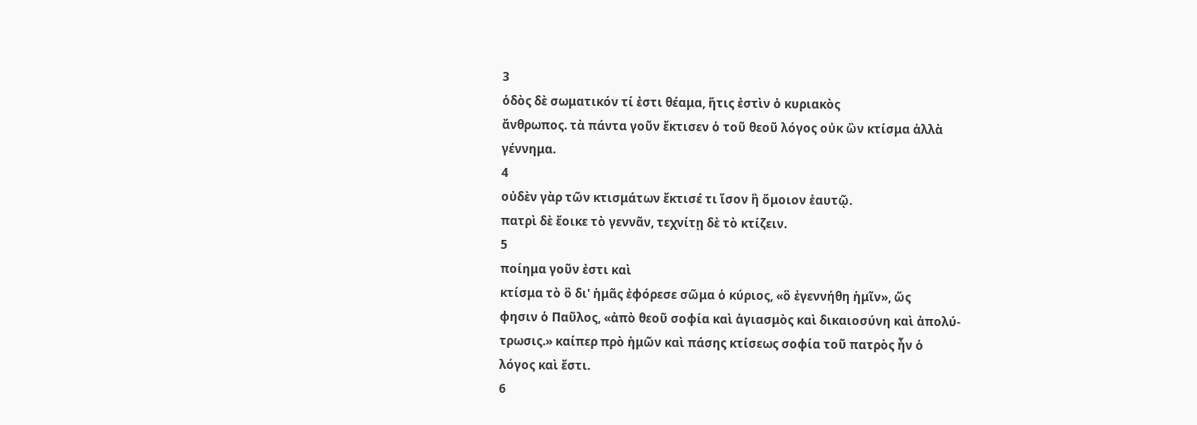3
ὁδὸς δὲ σωματικόν τί ἐστι θέαμα, ἥτις ἐστὶν ὁ κυριακὸς
ἄνθρωπος. τὰ πάντα γοῦν ἔκτισεν ὁ τοῦ θεοῦ λόγος οὐκ ὢν κτίσμα ἀλλὰ
γέννημα.
4
οὐδὲν γὰρ τῶν κτισμάτων ἔκτισέ τι ἴσον ἢ ὅμοιον ἑαυτῷ.
πατρὶ δὲ ἔοικε τὸ γεννᾶν, τεχνίτῃ δὲ τὸ κτίζειν.
5
ποίημα γοῦν ἐστι καὶ
κτίσμα τὸ ὃ δι' ἡμᾶς ἐφόρεσε σῶμα ὁ κύριος, «ὃ ἐγεννήθη ἡμῖν», ὥς
φησιν ὁ Παῦλος, «ἀπὸ θεοῦ σοφία καὶ ἁγιασμὸς καὶ δικαιοσύνη καὶ ἀπολύ-
τρωσις.» καίπερ πρὸ ἡμῶν καὶ πάσης κτίσεως σοφία τοῦ πατρὸς ἦν ὁ
λόγος καὶ ἔστι.
6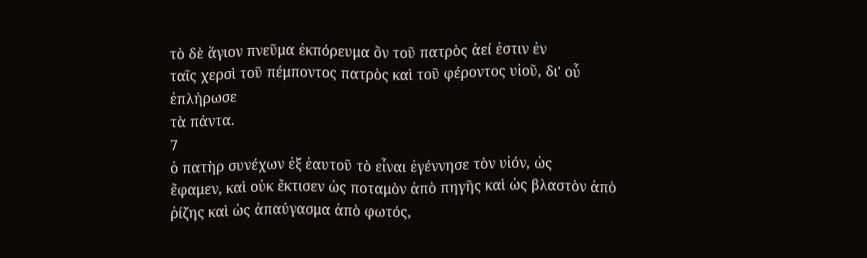τὸ δὲ ἅγιον πνεῦμα ἐκπόρευμα ὂν τοῦ πατρὸς ἀεί ἐστιν ἐν
ταῖς χερσὶ τοῦ πέμποντος πατρὸς καὶ τοῦ φέροντος υἱοῦ, δι' οὗ ἐπλήρωσε
τὰ πάντα.
7
ὁ πατὴρ συνέχων ἐξ ἑαυτοῦ τὸ εἶναι ἐγέννησε τὸν υἱόν, ὡς
ἔφαμεν, καὶ οὐκ ἔκτισεν ὡς ποταμὸν ἀπὸ πηγῆς καὶ ὡς βλαστὸν ἀπὸ
ῥίζης καὶ ὡς ἀπαύγασμα ἀπὸ φωτός,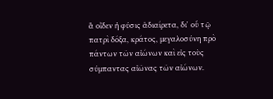ἃ οἶδεν ἡ φύσις ἀδιαίρετα, δι' οὗ τῷ
πατρὶ δόξα, κράτος, μεγαλοσύνη πρὸ πάντων τῶν αἰώνων καὶ εἰς τοὺς
σύμπαντας αἰῶνας τῶν αἰώνων.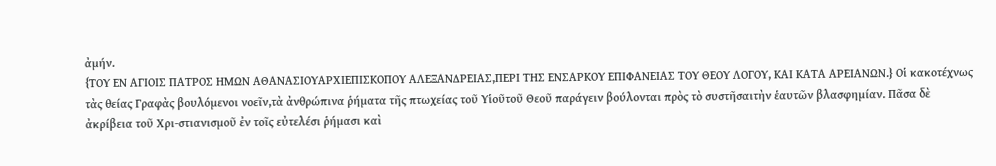ἀμήν.
{ΤΟΥ ΕΝ ΑΓΙΟΙΣ ΠΑΤΡΟΣ ΗΜΩΝ ΑΘΑΝΑΣΙΟΥΑΡΧΙΕΠΙΣΚΟΠΟΥ ΑΛΕΞΑΝΔΡΕΙΑΣ,ΠΕΡΙ ΤΗΣ ΕΝΣΑΡΚΟΥ ΕΠΙΦΑΝΕΙΑΣ ΤΟΥ ΘΕΟΥ ΛΟΓΟΥ, ΚΑΙ ΚΑΤΑ ΑΡΕΙΑΝΩΝ.} Οἱ κακοτέχνως τὰς θείας Γραφὰς βουλόμενοι νοεῖν,τὰ ἀνθρώπινα ῥήματα τῆς πτωχείας τοῦ Υἱοῦτοῦ Θεοῦ παράγειν βούλονται πρὸς τὸ συστῆσαιτὴν ἑαυτῶν βλασφημίαν. Πᾶσα δὲ ἀκρίβεια τοῦ Χρι-στιανισμοῦ ἐν τοῖς εὐτελέσι ῥήμασι καὶ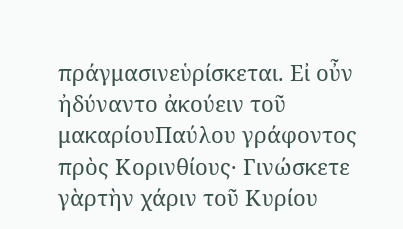πράγμασινεὑρίσκεται. Εἰ οὖν ἠδύναντο ἀκούειν τοῦ μακαρίουΠαύλου γράφοντος πρὸς Κορινθίους· Γινώσκετε γὰρτὴν χάριν τοῦ Κυρίου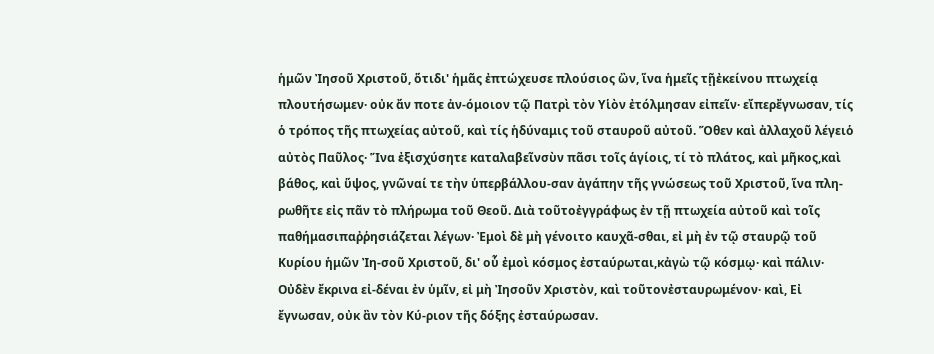ἡμῶν Ἰησοῦ Χριστοῦ, ὅτιδι' ἡμᾶς ἐπτώχευσε πλούσιος ὢν, ἵνα ἡμεῖς τῇἐκείνου πτωχείᾳ πλουτήσωμεν· οὐκ ἄν ποτε ἀν-όμοιον τῷ Πατρὶ τὸν Υἱὸν ἐτόλμησαν εἰπεῖν· εἴπερἔγνωσαν, τίς ὁ τρόπος τῆς πτωχείας αὐτοῦ, καὶ τίς ἡδύναμις τοῦ σταυροῦ αὐτοῦ. Ὅθεν καὶ ἀλλαχοῦ λέγειὁ αὐτὸς Παῦλος· Ἵνα ἐξισχύσητε καταλαβεῖνσὺν πᾶσι τοῖς ἁγίοις, τί τὸ πλάτος, καὶ μῆκος,καὶ βάθος, καὶ ὕψος, γνῶναί τε τὴν ὑπερβάλλου-σαν ἀγάπην τῆς γνώσεως τοῦ Χριστοῦ, ἵνα πλη-ρωθῆτε εἰς πᾶν τὸ πλήρωμα τοῦ Θεοῦ. Διὰ τοῦτοἐγγράφως ἐν τῇ πτωχεία αὐτοῦ καὶ τοῖς παθήμασιπαῤῥησιάζεται λέγων· Ἐμοὶ δὲ μὴ γένοιτο καυχᾶ-σθαι, εἰ μὴ ἐν τῷ σταυρῷ τοῦ Κυρίου ἡμῶν Ἰη-σοῦ Χριστοῦ, δι' οὗ ἐμοὶ κόσμος ἐσταύρωται,κἀγὼ τῷ κόσμῳ· καὶ πάλιν· Οὐδὲν ἔκρινα εἰ-δέναι ἐν ὑμῖν, εἰ μὴ Ἰησοῦν Χριστὸν, καὶ τοῦτονἐσταυρωμένον· καὶ, Εἰ ἔγνωσαν, οὐκ ἂν τὸν Κύ-ριον τῆς δόξης ἐσταύρωσαν.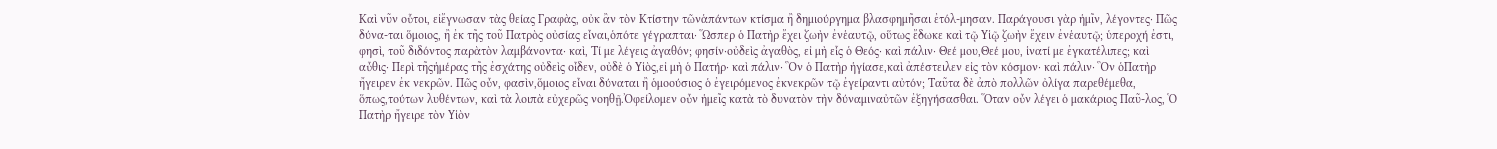Καὶ νῦν οὗτοι, εἰἔγνωσαν τὰς θείας Γραφὰς, οὐκ ἂν τὸν Κτίστην τῶνἁπάντων κτίσμα ἢ δημιούργημα βλασφημῆσαι ἐτόλ-μησαν. Παράγουσι γὰρ ἡμῖν, λέγοντες· Πῶς δύνα-ται ὅμοιος, ἢ ἐκ τῆς τοῦ Πατρὸς οὐσίας εἶναι,ὁπότε γέγραπται· Ὥσπερ ὁ Πατὴρ ἔχει ζωὴν ἐνἑαυτῷ, οὕτως ἔδωκε καὶ τῷ Υἱῷ ζωὴν ἔχειν ἐνἑαυτῷ; ὑπεροχή ἐστι, φησὶ, τοῦ διδόντος παρὰτὸν λαμβάνοντα· καὶ, Τί με λέγεις ἀγαθόν; φησίν·οὐδεὶς ἀγαθὸς, εἰ μὴ εἷς ὁ Θεός· καὶ πάλιν· Θεέ μου,Θεέ μου, ἱνατί με ἐγκατέλιπες; καὶ αὖθις· Περὶ τῆςἡμέρας τῆς ἐσχάτης οὐδεὶς οἶδεν, οὐδὲ ὁ Υἱὸς,εἰ μὴ ὁ Πατήρ· καὶ πάλιν· Ὃν ὁ Πατὴρ ἡγίασε,καὶ ἀπέστειλεν εἰς τὸν κόσμον· καὶ πάλιν· Ὃν ὁΠατὴρ ἤγειρεν ἐκ νεκρῶν. Πῶς οὖν, φασὶν,ὅμοιος εἶναι δύναται ἢ ὁμοούσιος ὁ ἐγειρόμενος ἐκνεκρῶν τῷ ἐγείραντι αὐτόν; Ταῦτα δὲ ἀπὸ πολλῶν ὀλίγα παρεθέμεθα, ὅπως,τούτων λυθέντων, καὶ τὰ λοιπὰ εὐχερῶς νοηθῇ.Ὀφείλομεν οὖν ἡμεῖς κατὰ τὸ δυνατὸν τὴν δύναμιναὐτῶν ἐξηγήσασθαι. Ὅταν οὖν λέγει ὁ μακάριος Παῦ-λος, Ὁ Πατὴρ ἤγειρε τὸν Υἱὸν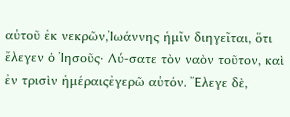αὐτοῦ ἐκ νεκρῶν,Ἰωάννης ἡμῖν διηγεῖται, ὅτι ἔλεγεν ὁ Ἰησοῦς· Λύ-σατε τὸν ναὸν τοῦτον, καὶ ἐν τρισὶν ἡμέραιςἐγερῶ αὐτόν. Ἔλεγε δὲ,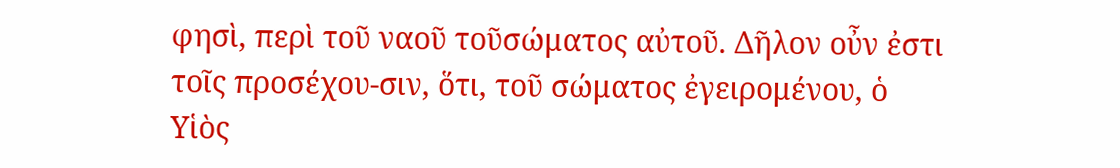φησὶ, περὶ τοῦ ναοῦ τοῦσώματος αὐτοῦ. Δῆλον οὖν ἐστι τοῖς προσέχου-σιν, ὅτι, τοῦ σώματος ἐγειρομένου, ὁ Υἱὸς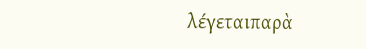λέγεταιπαρὰ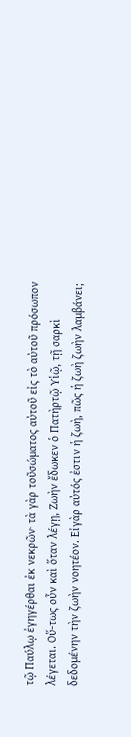τῷ Παύλῳ ἐγηγέρθαι ἐκ νεκρῶν· τὰ γὰρ τοῦσώματος αὐτοῦ εἰς τὸ αὐτοῦ πρόσωπον λέγεται. Οὕ-τως οὖν καὶ ὅταν λέγῃ, Ζωὴν ἔδωκεν ὁ Πατὴρτῷ Υἱῷ, τῇ σαρκὶ δεδομένην τὴν ζωὴν νοητέον. Εἰγὰρ αὐτός ἐστιν ἡ ζωὴ, πῶς ἡ ζωὴ ζωὴν λαμβάνει;